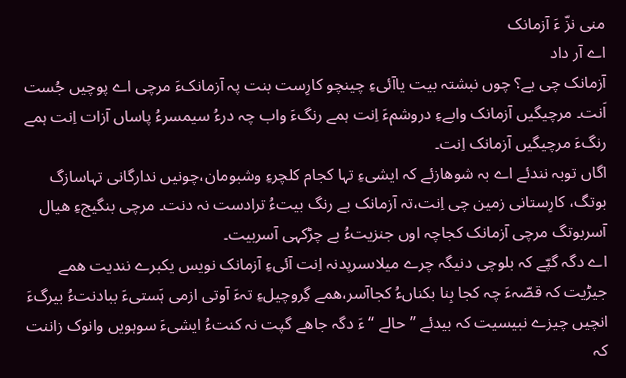منی نزّ ءَ آزمانک
اے آر داد
آزمانک چی یے؟ چوں نبشتہ بیت یاآئیءِ چینچو کارِست بنت پہ آزمانکءَ مرچی اے پوچیں جُست اَنت۔ مرچیگیں آزمانک وابےءِ دروشمءَ اِنت ہمے رنگءَ واب چہ درءُ سیمسرءُ پاساں آزات اِنت ہمے رنگءَ مرچیگیں آزمانک اِنت۔
اگاں توبہ نندئے اے بہ شوھازئے کہ ایشیءِ تہا کجام کلچرءِ وشبومان،چونیں ندارگانی تہاسازگ بوتگ، کارِستانی زمین چی اِنت،تہ آزمانک بے رنگ بیتءُ ترادست نہ دنت۔ مرچی بنگیجءِ ھیال آسربوتگ مرچی آزمانک کجاچہ اوں جنزیتءُ بے چڑکہی آسربیت۔
اے دگہ گپّے کہ بلوچی دنیگہ چرے میلاںسرپدنہ اِنت آئیءِ آزمانک نویس یکبرے نندیت ھمے جیڑیت کہ قصّہءَ چہ کجا بِنا بکناںءُ کجاآسر،ھمے گِروچیلءِ تہءَ آوتی ازمی ہَستیءَ ببادنتءُ بیرگءَ انچیں چیزے نبیسیت کہ بیدئے ’’ حالے ‘‘ءَ دگہ جاھے گپت نہ کنتءُ ایشیءَ سوہویں وانوک زاننت کہ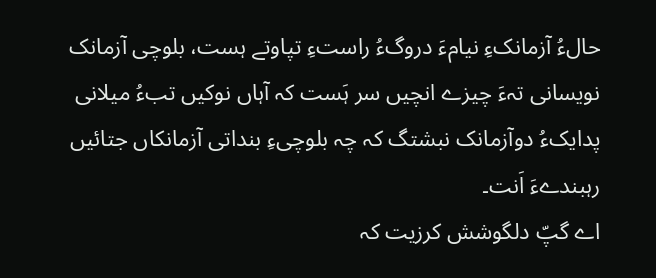حالءُ آزمانکءِ نیامءَ دروگءُ راستءِ تپاوتے ہست، بلوچی آزمانک نویسانی تہءَ چیزے انچیں سر ہَست کہ آہاں نوکیں تبءُ میلانی پدایکءُ دوآزمانک نبشتگ کہ چہ بلوچیءِ بنداتی آزمانکاں جتائیں رہبندےءَ اَنت۔
اے گپّ دلگوشش کرزیت کہ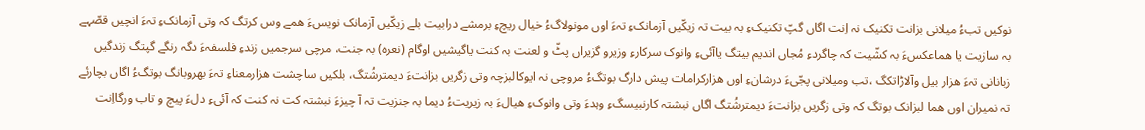نوکیں تبءُ میلانی بزانت تکنیک نہ اِنت اگاں گپّ تکنیکءِ بہ بیت تہ زیکّیں آزمانکءِ تہءَ اوں مونولاگءُ خیال ریچءِ برمشے درابیت بلے زیکّیں آزمانک نویسءَ ھمے وس کرتگ کہ وتی آزمانکءِ تہءَ انچیں قصّہے بہ سازیت یا ھماعکسءَ بہ کشّیت کہ چاگردءِ مُجاں اندیم بیتگ یاآئیءِ وانوک سرکارءِ وزیرو گزیراں پٹّ و لعنت بہ کنت یاگیشیں اوگام (نعرہ) بہ جنت، مرچی سرجمیں زندءِ فلسفہءَ دگہ رنگے گپتگ زندگیں زبانانی تہءَ ھزار بیل وآلاڑاتکگ ،تب ومیلانی پجّیءَ درشانءِ اوں ھزارکرامات پیش دارگ بوتگءُ مروچی نہ ایوکالبزچہ وتی زگریں بزانتءَ دیمترشُتگ، بلکیں ساچشت ھزارمعناءِ تہءَ بھروبانگ بوتگءُ اگاں بچارئے تہ نمیران اوں ھما لبزانک بوتگ کہ وتی زگریں بزانتءَ دیمترشُتگ اگاں نبشتہ کارنبیسگءِ وہدءَ وتی وانوکءِ ھیالءَ بہ زیریتءُ دیما بہ جنزیت تہ آ چیزءَ نبشتہ کت نہ کنت کہ آئیءِ دلءَ پیچ و تاب ورگااِنت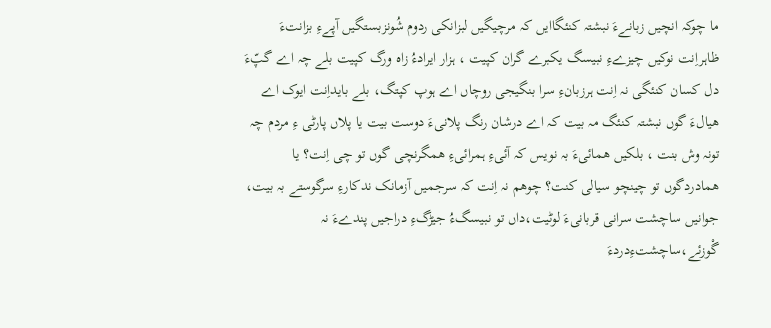ما چوکہ انچیں زبانےءَ نبشتہ کنئگاایں کہ مرچیگیں لبزانکی ردوم شُونزبستگیں آپےءِ بزانتءَ ظاہراِنت نوکیں چیزےءِ نبیسگ یکبرے گران کپیت ، ہزار ایرادءُ زاہ ورگ کپیت بلے چہ اے گپّءَ دل کسان کنئگی نہ اِنت ہرزبانءِ سرا بنگیجی روچاں اے ہوپ کپتگ، بلے بایداِنت ایوک اے ھیالءَ گوں نبشتہ کنئگ مہ بیت کہ اے درشان رنگ پلانیءَ دوست بیت یا پلاں پارٹی ءِ مردم چہ تونہ وش بنت ، بلکیں ھمائیءَ بہ نویس کہ آئیءِ ہمرائیءِ ھمگرنچی گوں تو چی اِنت؟ یا ھمادردگوں تو چینچو سیالی کنت؟ چوھم نہ اِنت کہ سرجمیں آزمانک ندکارءِ سرگوستے بہ بیت، جوانیں ساچشت سرانی قربانیءَ لوٹیت،داں تو نبیسگءُ جیڑگءِ دراجیں پندےءَ نہ گْوزئے،ساچشتءِدردءَ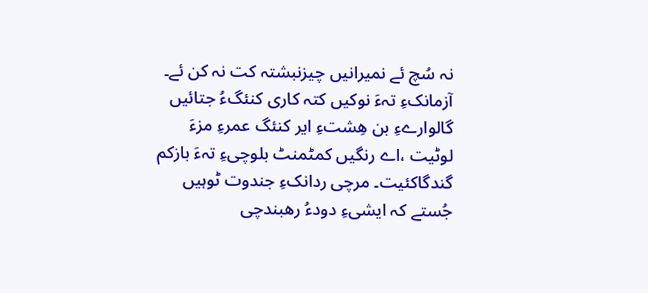نہ سُچ ئے نمیرانیں چیزنبشتہ کت نہ کن ئے۔
آزمانکءِ تہءَ نوکیں کتہ کاری کنئگءُ جتائیں گالوارےءِ بن ھِشتءِ ایر کنئگ عمرءِ مزءَ لوٹیت ،اے رنگیں کمٹمنٹ بلوچیءِ تہءَ بازکم گندگاکئیت۔ مرچی ردانکءِ جندوت ٹوہیں جُستے کہ ایشیءِ دودءُ رھبندچی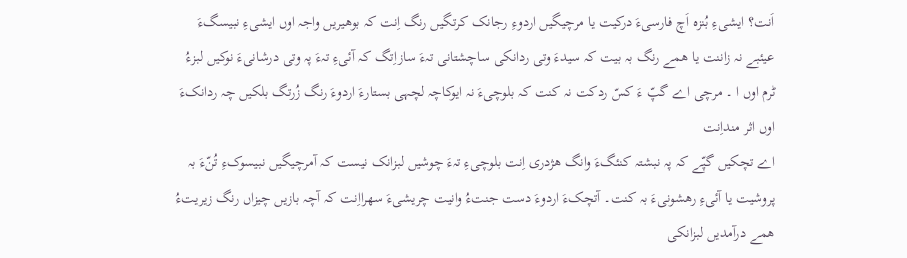اَنت؟ ایشیءِ بُنزہ اَچ فارسیءَ درکیت یا مرچیگیں اردوءِ رجانک کرتگیں رنگ اِنت کہ بوھیریں واجہ اوں ایشیءِ نبیسگءَ عیئبے نہ زاننت یا ھمے رنگ بہ بیت کہ سیدءَ وتی ردانکی ساچشتانی تہءَ سازاِتگ کہ آئیءِ تہءَ پہ وتی درشانیءَ نوکیں لبزءُ ٹرم اوں ا ۔ مرچی اے گپّ ءَ کسّ ردکت نہ کنت کہ بلوچیءَ نہ ایوکاچہ لچہی بستارءَ اردوءَ رنگ زُرتگ بلکیں چہ ردانکءَ اوں اثر منداِنت
اے تچکیں گپّے کہ پہ نبشتہ کنئگءَ وانگ ھژدری اِنت بلوچیءِ تہءَ چوشیں لبزانک نیست کہ آمرچیگیں نبیسوکءِ تُنّءَ بہ پروشیت یا آئیءِ رھشونیءَ بہ کنت۔ آتچکءَ اردوءَ دست جنتءُ وانیت چریشیءَ سھرااِنت کہ آچہ بازیں چیزاں رنگ زیریتءُ ھمے درآمدیں لبزانکی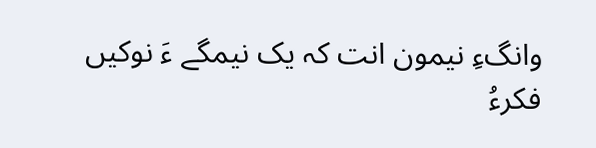وانگءِ نیمون انت کہ یک نیمگے ءَ نوکیں فکرءُ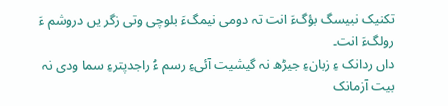تکنیک نبیسگ بؤگءَ انت تہ دومی نیمگءَ بلوچی وتی زگر یں دروشم ءَ رولگءَ انت۔
داں ردانک ءِ زبانءِ جیڑھ نہ گیشیت آئیءِ رسم ءُ راجدپترءِ سما ودی نہ بیت آزمانک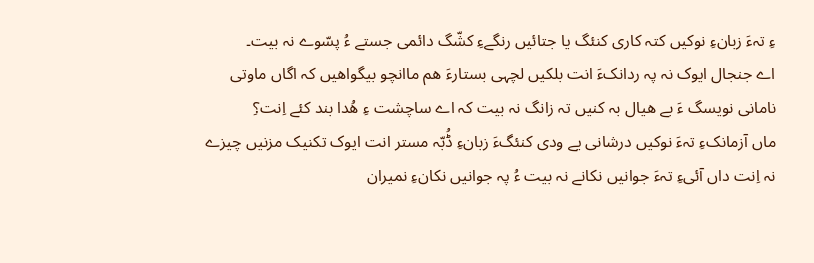ءِ تہءَ زبانءِ نوکیں کتہ کاری کنئگ یا جتائیں رنگےءِ کشّگ دائمی جستے ءُ پسّوے نہ بیت۔
اے جنجال ایوک نہ پہ ردانکءَ انت بلکیں لچہی بستارءَ ھم ماانچو بیگواھیں کہ اگاں ماوتی نامانی نویسگ ءَ بے ھیال بہ کنیں تہ زانگ نہ بیت کہ اے ساچشت ءِ ھُدا بند کئے اِنت؟ِ
ماں آزمانکءِ تہءَ نوکیں درشانی یے ودی کنئگءَ زبانءِ ڈُبّہ مستر انت ایوک تکنیک مزنیں چیزے نہ اِنت داں آئیءِ تہءَ جوانیں نکانے نہ بیت ءُ پہ جوانیں نکانءِ نمیران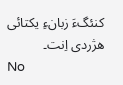کنئگءَ زبانءِ یکتائی ھژردی اِنت۔
No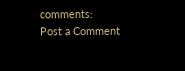comments:
Post a Comment